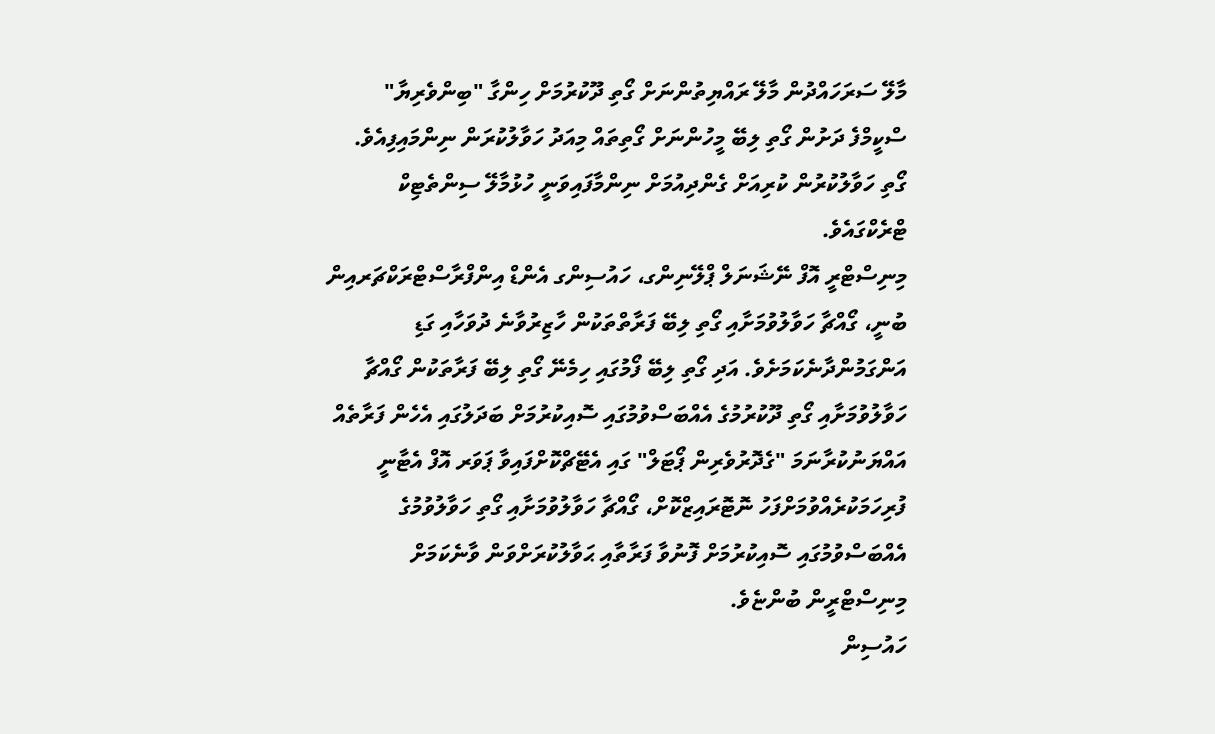މާލޭ ސަރަހައްދުން މާލޭ ރައްޔިތުންނަށް ގޯތި ދޫކުރުމަށް ހިންގާ "ބިންވެރިޔާ" ސްކީމްފެ ދަށުން ގޯތި ލިބޭ މީހުންނަށް ގޯތިތައް މިއަދު ހަވާލުކުރަން ނިންމައިފިއެވެ. ގޯތި ހަވާލުކުރުން ކުރިއަށް ގެންދިއުމަށް ނިންމާފައިވަނީ ހުޅުމާލޭ ސިންތެޓިކް ޓްރެކްގައެވެ.
މިނިސްޓްރީ އޮފް ނޭޝަނަލް ޕްލޭނިންގ، ހައުސިންގ އެންޑް އިންފްރާސްޓްރަކްޗަރއިން ބުނީ، ގޯއްޗާ ހަވާލުވުމަށާއި ގޯތި ލިބޭ ފަރާތްތަކުން ހާޒިރުވާނެ ދުވަހާއި ގަޑި އަންގަމުންދާނެކަމަށެވެ. އަދި ގޯތި ލިބޭ ފޯމުގައި ހިމެނޭ ގޯތި ލިބޭ ފަރާތަކުން ގޯއްޗާ ހަވާލުވުމަށާއި ގޯތި ދޫކުރުމުގެ އެއްބަސްވުމުގައި ސޮއިކުރުމަށް ބަދަލުގައި އެހެން ފަރާތެއް އައްޔަނުކުރާނަމަ "ގެދޮރުވެރިން ޕޯޓަލް" ގައި އެޓޭޗްކޮށްފައިވާ ޕަވަރ އޮފް އެޓާނީ ފުރިހަމަކުރެއްވުމަށްފަހު ނޮޓޮރައިޒްކޮށް، ގޯއްޗާ ހަވާލުވުމަށާއި ގޯތި ހަވާލުވުމުގެ އެއްބަސްވުމުގައި ސޮއިކުރުމަށް ފޮނުވާ ފަރާތާއި ޙަވާލުކުރަށްވަން ވާނެކަމަށް މިނިސްޓްރީން ބުންޏެވެ.
ހައުސިން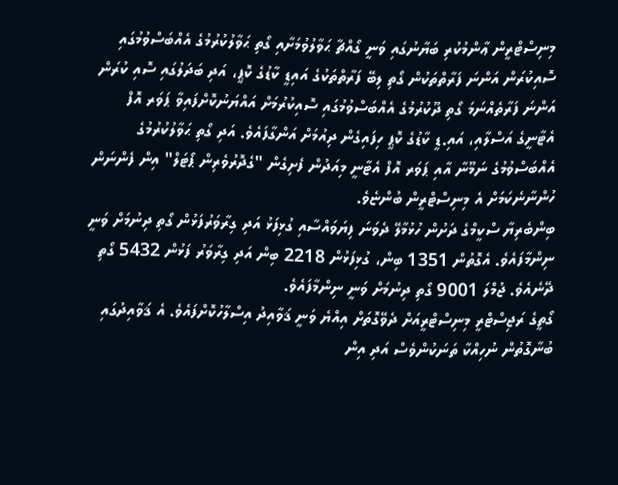މިނިސްޓްރީން ޢާންމުކުރި ބަޔާނުގައި ވަނީ ގޯއްޗާ ޙަވާލުވުމަށާއި ގޯތި ޙަވާލުކުރުމުގެ އެއްބަސްވުމުގައި ސޮއިކުރަން އަންނަ ފަރާތްތަކުން ގޯތި ލިބޭ ފަރާތްތަކުގެ އައިޑީ ކާޑުގެ ކޮޕީ، އަދި ބަދަލުގައި ސޮއި ކުރަން އަންނަ ފަރާތެއްނަމަ ގޯތި ދޫކުރުމުގެ އެއްބަސްވުމުގައި ސޮއިކުރުމަށް އައްޔަނުކޮށްފައިވާ ޕަވަރ އޮފް އެޓާނީގެ އަސްލާއި، އައި.ޑީ ކާޑުގެ ކޮޕީ ހިފައިގެން ދިއުމަށް އަންގާފައެވެ. އަދި ގޯތި ޙަވާލުކުރުމުގެ އެއްބަސްވުމުގެ ނަމޫނާ އާއި ޕަވަރ އޮފް އެޓާނީ މިއަދުން ފެށިގެން "ގެދޮރުވެރިން ޕޯޓަލް" އިން ފެންނަން ހުންނާނެކަމަށް އެ މިނިސްޓްރީން ބުންޏެވެ.
ބިންބެރިޔާ ސްކީމްގެ ދަށުން ހުޅުމާލޭ ދެވަނަ ފިޔަވައްސާއި ގުޅިފަޅު އަދި ގިރާވަރުފަޅުން ގޯތި ދިނުމަށް ވަނީ ނިންމާފައެވެ. އެގޮތުން 1351 ބިން، ގުޅިފަޅުން 2218 ބިން އަދި ގިރާވަރު ފަޅުން 5432 ގޯތި ދޭނެއެވެ. ޖުމްލަ 9001 ގޯތި ދިނުމަށް ވަނީ ނިންމާފައެވެ.
ގޯތީގެ ރަޖިސްޓްރީ މިނިސްޓްރީއަށް ދެވޭގޮތަށް އިއްޔެ ވަނީ ޤަވާއިދު އިސްލާހުކޮށްފައެވެ. އެ ޤަވާއިދުގައި ބުނާގޮތުން ނުހިއްކާ ތަނަކުންވެސް އަދި އިން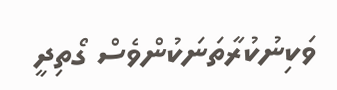ވަކިނުކުރާތަނަކުންވެސް ގޯތިދީ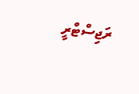ރަޖިސްޓްރީ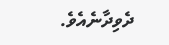ދެވިދާނެއެވެ.